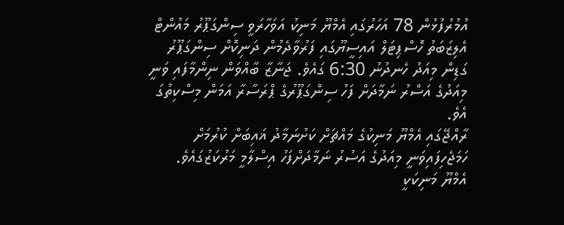އުމުރުފުޅުން 78 އަހަރުގައި އެމްޔޫ މަނިކު އަވަހާރަވީ ސިންގަޕޫރު މައުންޓް އެލިޒަބަތު ހޮސްޕިޓަލް އައިސީޔޫގައި ފަރުވާދެމުން ދަނިކޮށް ސިންގަޕޫރު ގަޑިން މިއަދު ހެނދުނު 6:30 ގައެވެ. ޖަނާޒާ ބާއްވަން ނިންމާފައި ވަނީ މިއަދުގެ އަސްރު ނަމާދަށް ފަހު ސިންގަޕޫރުގެ ޕްރަސާރާ އަމަން މިސްކިތުގަ އެވެ.
ރާއްޖޭގައި އެމްޔޫ މަނިކުގެ މައްޗަށް ކަށުނަމާދު ޣައިބަށް ކުރުމަށް ހަމަޖެހިފައިވަނީ މިއަދުގެ އަސުރު ނަމާދަށްފަހު އިސްލާމީ މަރުކަޒުގައެވެ.
އެމްޔޫ މަނިކަކީ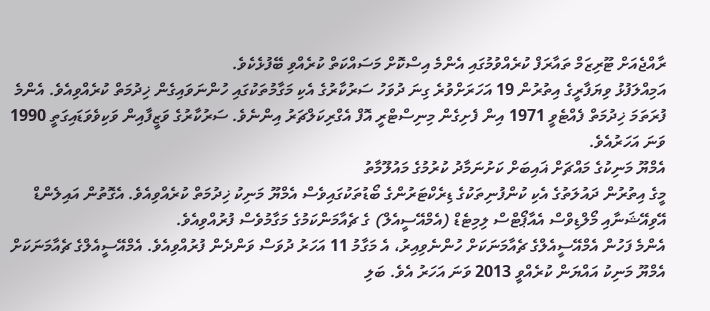ރާއްޖެއަށް ޓޫރިޒަމް ތައާރަފް ކުރެއްވުމުގައި އެންމެ އިސްކޮށް މަސައްކަތް ކުރެއްވި ބޭފުޅެކެވެ.
އަމިއްލަފުޅު ވިޔަފާރީގެ އިތުރުން 19 އަހަރަށްވުރެ ގިނަ ދުވަހު ސަރުކާރުގެ އެކި މަގާމުތަކުގައި ހުންނަވައިގެން ޚިދުމަތް ކުރެއްވިއެވެ. އެންމެ ފުރަތަމަ ޚިދުމަތް ފެއްޓެވީ 1971 އިން ފެށިގެން މިނިސްޓްރީ އޮފް އެގްރިކަލްޗަރު އިންނެވެ. ސަރުކާރުގެ ވަޒީފާއިން ވަކިވެވަޑައިގަތީ 1990 ވަނަ އަހަރުއެވެ.
އެމްޔޫ މަނިކުގެ މައްޗަށް ޣައިބަށް ކަށުނަމާދު ކުރުމުގެ މައުލޫމާތު
މީގެ އިތުރުން ދައުލަތުގެ އެކި ކުންފުނިތަކުގެ ޑިރެކްޓަރުންގެ ބޯޑުތަކުގައިވެސް އެމްޔޫ މަނިކު ޚިދުމަތް ކުރެއްވިއެވެ. އެގޮތުން އައިލެންޑް އޭވިއޭޝަނާއި މޯލްޑިވްސް އެއާޕޯޓްސް ލިމިޓެޑް (އެމްއޭސީއެލް) ގެ ޗެއާމަންކަމުގެ މަގާމުވެސް ފުރުއްވިއެވެ.
އެންމެ ފަހުން އެމްއޭސީއެލްގެ ޗެއާމަނަކަށް ހުންނެވިއިރު، އެ މަގާމު 11 އަހަރު ދުވަސް ވަންދެން ފުރުއްވިއެވެ. އެމްއޭސީއެލްގެ ޗެއާމަނަކަށް އެމްޔޫ މަނިކު އައްޔަން ކުރެއްވީ 2013 ވަނަ އަހަރު އެވެ. ބަލި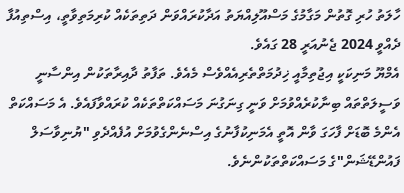ހާލަތު ހުރި ގޮތުން މަގާމުގެ މަސްއޫލިއްޔަތު އަދާކުރައްވަން ދަތިތަކެއް ކުރިމަތިވާތީ، އިސްތިއުފާ ދެއްވީ 2024 ޖެނުއަރީ 28 ގައެވެ.
އެމްޔޫ މަނިކަކީ އިޖުތިމާއީ ޚިދުމަތްތެރިއެއްވެސް މެއެވެ. ތަފާތު ދާއިރާތަކުން އިންސާނީ ވަސީލަތްތައް ބިނާކުރެއްވުމަށް ވަނީ ގިނަގުނަ މަސައްކަތްތަކެއް ކުރައްވާފައެވެ. އެ މަސައްކަތް އެންމެ ބޮޑަށް ފާހަގަ ވާން އޮތީ އެމަނިކުފާނުގެ އިސްނެންގެވުމަށް އުފެއްދެވި "ޔުނިވާސަލް ފައުންޑޭޝަން"ގެ މަސައްކަތްތަކުންނެވެ.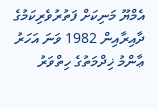އެމްޔޫ މަނިކަށް ފަތުރުވެރިކަމުގެ ދާއިރާއިން 1982 ވަނަ އަހަރު ޢާންމު ޚިދްމަތުގެ ހިތްވަރު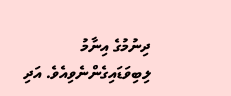ދިނުމުގެ އިނާމު ލިބިވަޑައިގެންނެވިއެވެ. އަދި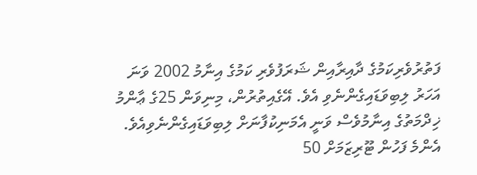ފަތުރުވެރިކަމުގެ ދާއިރާއިން ޝަރަފުވެރި ކަމުގެ އިނާމު 2002 ވަނަ އަހަރު ލިބިވަޑައިގެންނެވި އެވެ. އޭގެއިތުރުން، މިނިވަން 25ގެ ޢާންމު ޚިދްމަތުގެ އިނާމުވެސް ވަނީ އެމަނިކުފާނަށް ލިބިވަޑައިގެންނެވިއެވެ. އެންމެ ފަހުން ޓޫރިޒަމަށް 50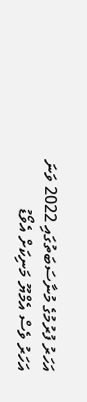އަހަރު ފުރުމުގެ މުނާސަބަތުގައި 2022 ވަނަ އަހަރު ވެސް އެމްޔޫ މަނިކަށް އެވޯޑު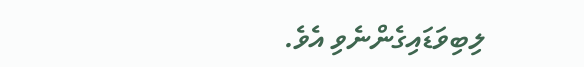ލިބިވަޑައިގެންނެވި އެވެ.